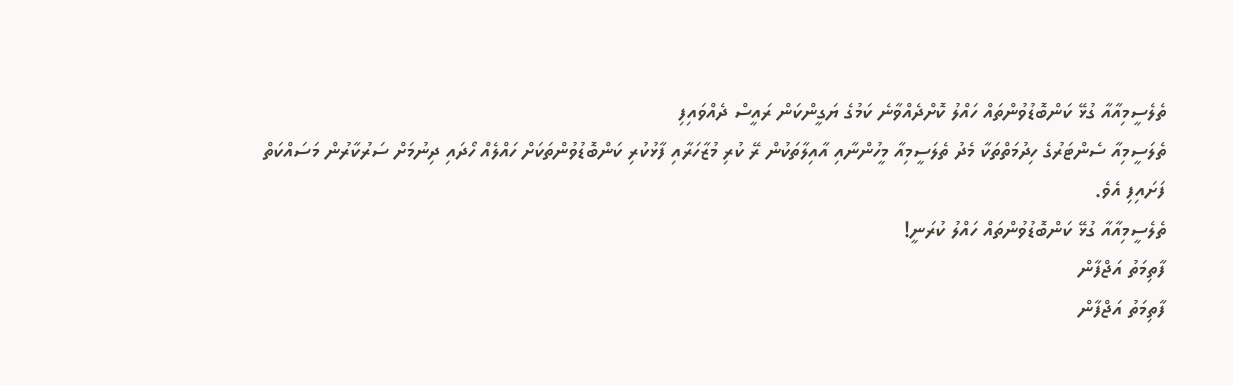ތެލެސީމިއާއާ ގުޅޭ ކަންބޮޑުވުންތައް ހައްލު ކޮށްދެއްވާނެ ކަމުގެ ޔަގީންކަން ރައީސް ދެއްވައިފި
ތެލަސީމިއާ ސެންޓަރުގެ ހިދުމަތްތަކާ މެދު ތެލަސީމިއާ މީހުންނާއި އާއިލާތަކުން ރޭ ކުރި މުޒާހަރާއި ފާޅުކުރި ކަންބޮޑުވުންތަކަށް ހައްލެއް ހޯދައި ދިނުމަށް ސަރުކާރުން މަސައްކަތް ފަށައިފި އެވެ.
ތެލެސީމިއާއާ ގުޅޭ ކަންބޮޑުވުންތައް ހައްލު ކުރަނީ!
ފާތިމަތު އަޖްފާން
ފާތިމަތު އަޖްފާން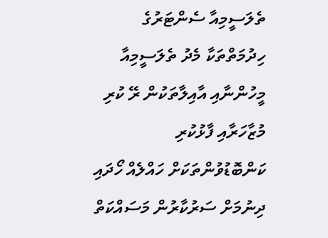ތެލަސީމިއާ ސެންޓަރުގެ ހިދުމަތްތަކާ މެދު ތެލަސީމިއާ މީހުންނާއި އާއިލާތަކުން ރޭ ކުރި މުޒާހަރާއި ފާޅުކުރި ކަންބޮޑުވުންތަކަށް ހައްލެއް ހޯދައި ދިނުމަށް ސަރުކާރުން މަސައްކަތް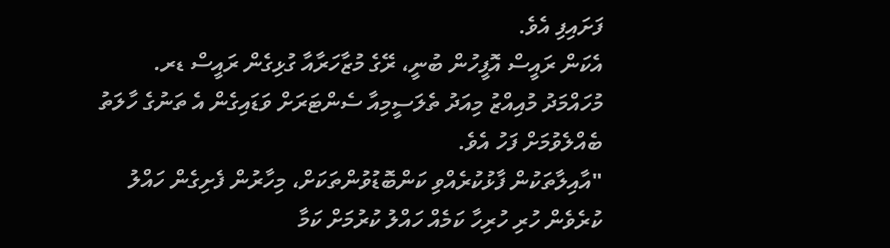ފަށައިފި އެވެ.
އެކަން ރައީސް އޮފީހުން ބުނީ، ރޭގެ މުޒާހަރާއާ ގުޅިގެން ރައީސް ޑރ. މުހައްމަދު މުއިއްޒު މިއަދު ތެލަސީމިއާ ސެންޓަރަށް ވަޑައިގެން އެ ތަނުގެ ހާލަތު ބެއްލެވުމަށް ފަހު އެވެ.
"އާއިލާތަކުން ފާޅުކުރެއްވި ކަންބޮޑުވުންތަކަށް، މިހާރުން ފެށިގެން ހައްލު ކުރެވެން ހުރި ހުރިހާ ކަމެއް ހައްލު ކުރުމަށް ކަމާ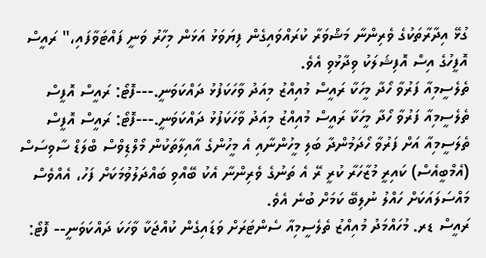ގުޅޭ އިދާރާތަކުގެ ވެރިންނާ މަޝްވަރާ ކުރައްވައިގެން ފިޔަވަޅު އަޅަން މިހާރު ވަނީ ފައްޓަވާފައި،" ރައީސް އޮފީހުގެ އިސް އޮފިޝަލަކު ވިދާޅުވި އެވެ.
ތެލެސީމިއާ ފަރުވާ ހޯދާ މީހަކާ ރައީސް މުއިއްޒު މިއަދު ވާހަކަފުޅު ދައްކަވަނީ.---ފޮޓޯ: ރައީސް އޮފީސް
ތެލެސީމިއާ ފަރުވާ ހޯދާ މީހަކާ ރައީސް މުއިއްޒު މިއަދު ވާހަކަފުޅު ދައްކަވަނީ.---ފޮޓޯ: ރައީސް އޮފީސް
ތެލަސީމިއާ އަށް ފަރުވާ ހޯދަމުންދާ ބަލި މީހުންނާއި އެ މީހުންގެ އާއިލާތަކުން މޯލްޑިވްސް ބްލަޑް ސާވިސަސް (އެމްބީއެސް) ކައިރީ މުޒާހަރާ ކުރީ ރޭ އެ ތަނުގެ ވެރިންނާ އެކު ބޭއްވި ބައްދަލުވުމަކަށް ފަހު، އެއްވެސް މައްސަލައަކަށް ހައްލު ނުލިބޭ ކަމަށް ބުނެ އެވެ.
ރައީސް ޑރ. މުހައްމަދު މުއިއްޒު ތެލެސީމިއާ ސެންޓަރަށް ވަޑައިގެން ކުއްޖަކާ ވާހަކަ ދައްކަވަނީ-- ފޮޓޯ: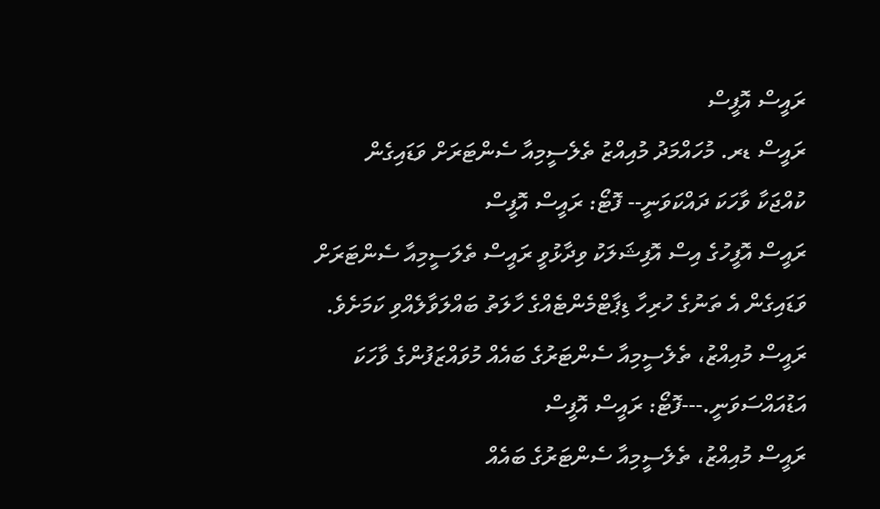ރައީސް އޮފީސް
ރައީސް ޑރ. މުހައްމަދު މުއިއްޒު ތެލެސީމިއާ ސެންޓަރަށް ވަޑައިގެން ކުއްޖަކާ ވާހަކަ ދައްކަވަނީ-- ފޮޓޯ: ރައީސް އޮފީސް
ރައީސް އޮފީހުގެ އިސް އޮފިޝަލަކު ވިދާޅުވީ ރައީސް ތެލަސީމިއާ ސެންޓަރަށް ވަޑައިގެން އެ ތަނުގެ ހުރިހާ ޑިޕާޓްމެންޓެއްގެ ހާލަތު ބައްލަވާލެއްވި ކަމަށެވެ.
ރައީސް މުއިއްޒު، ތެލެސީމިއާ ސެންޓަރުގެ ބައެއް މުވައްޒަފުންގެ ވާހަކަ އަޑުއައްސަވަނީ.---ފޮޓޯ: ރައީސް އޮފީސް
ރައީސް މުއިއްޒު، ތެލެސީމިއާ ސެންޓަރުގެ ބައެއް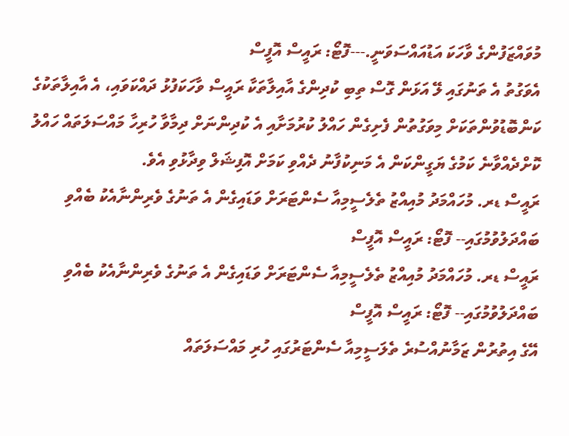މުވައްޒަފުންގެ ވާހަކަ އަޑުއައްސަވަނީ.---ފޮޓޯ: ރައީސް އޮފީސް
އެވަގުތު އެ ތަނުގައި ލޭ އަޅަން ގޮސް ތިބި ކުދިންގެ އާއިލާތަކާ ރައީސް ވާހަކަފުޅު ދައްކަވައި، އެ އާއިލާތަކުގެ ކަންބޮޑުވުންތަކަށް މިވަގުތުން ފެށިގެން ހައްލު ކުރުމަށާއި އެ ކުދިންނަށް ދިމާވާ ހުރިހާ މައްސަލަތައް ހައްލު ކޮށްދެއްވާނެ ކަމުގެ ޔަގީންކަން އެ މަނިކުފާނު ދެއްވި ކަމަށް އޮފިޝަލް ވިދާޅުވި އެވެ.
ރައީސް ޑރ. މުހައްމަދު މުއިއްޒު ތެލެސީމިއާ ސެންޓަރަށް ވަޑައިގެން އެ ތަނުގެ ވެރިންނާއެކު ބެއްވި ބައްދަލުވުމުގައި-- ފޮޓޯ: ރައީސް އޮފީސް
ރައީސް ޑރ. މުހައްމަދު މުއިއްޒު ތެލެސީމިއާ ސެންޓަރަށް ވަޑައިގެން އެ ތަނުގެ ވެރިންނާއެކު ބެއްވި ބައްދަލުވުމުގައި-- ފޮޓޯ: ރައީސް އޮފީސް
އޭގެ އިތުރުން ޒަމާނުއްސުރެ ތެލަސީމިއާ ސެންޓަރުގައި ހުރި މައްސަލަތައް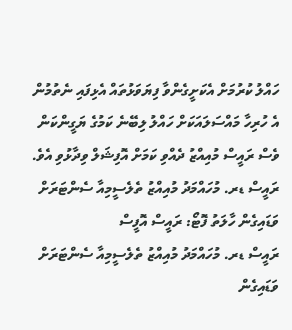ހައްލު ކުރުމަށް އެކަށީގެންވާ ފިޔަވަޅުތައް އެޅިފައި ނެތުމުން އެ ހުރިހާ މައްސަލައަކަށް ހައްލު ލިބޭނެ ކަމުގެ ޔަގީންކަން ވެސް ރައީސް މުއިއްޒު ދެއްވި ކަމަށް އޮފިޝަލް ވިދާޅުވި އެވެ.
ރައީސް ޑރ. މުހައްމަދު މުއިއްޒު ތެލެސީމިއާ ސެންޓަރަށް ވަޑައިގެން ހާލަތު ފޮޓޯ: ރައީސް އޮފީސް
ރައީސް ޑރ. މުހައްމަދު މުއިއްޒު ތެލެސީމިއާ ސެންޓަރަށް ވަޑައިގެން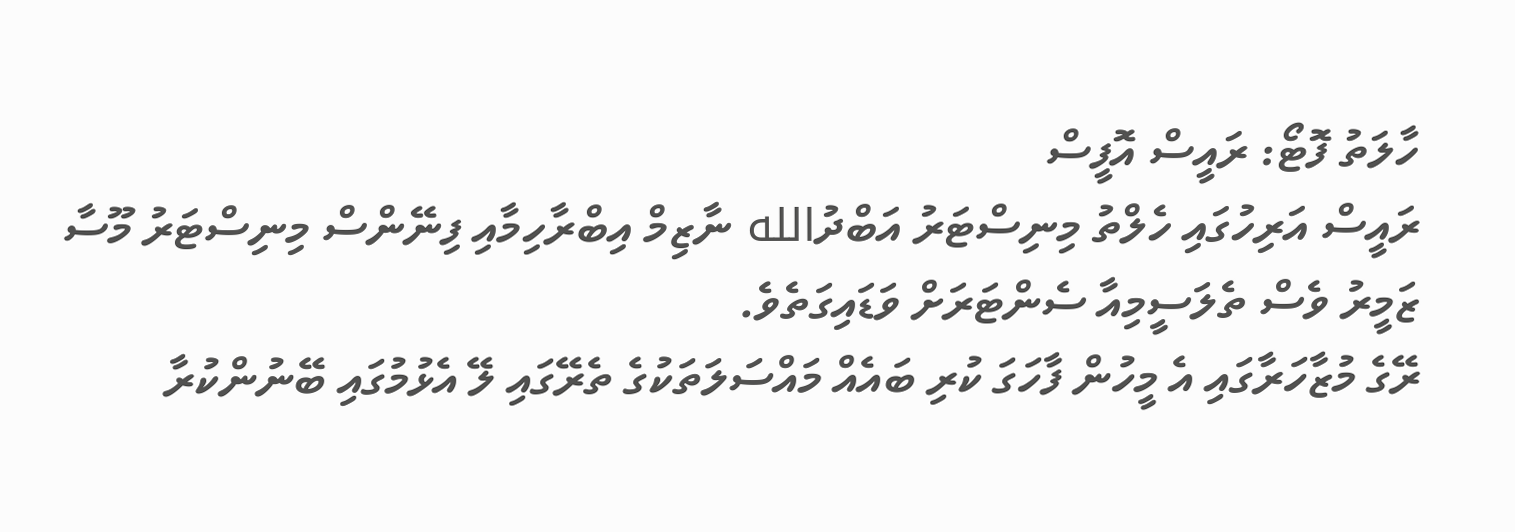ހާލަތު ފޮޓޯ: ރައީސް އޮފީސް
ރައީސް އަރިހުގައި ހެލްތު މިނިސްޓަރު އަބްދުالله ނާޒިމް އިބްރާހިމާއި ފިނޭންސް މިނިސްޓަރު މޫސާ ޒަމީރު ވެސް ތެލަސީމިއާ ސެންޓަރަށް ވަޑައިގަތެވެ.
ރޭގެ މުޒާހަރާގައި އެ މީހުން ފާހަގަ ކުރި ބައެއް މައްސަލަތަކުގެ ތެރޭގައި ލޭ އެޅުމުގައި ބޭނުންކުރާ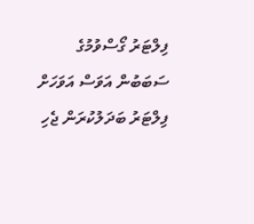ފިލްޓަރު ގޯސްވުމުގެ ސަބަބުން އަވަސް އަވަހަށް ފިލްޓަރު ބަދަލުކުރަން ޖެހި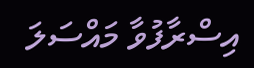އިސްރާފުވާ މައްސަލަ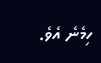ހިމެނެ އެވެ.